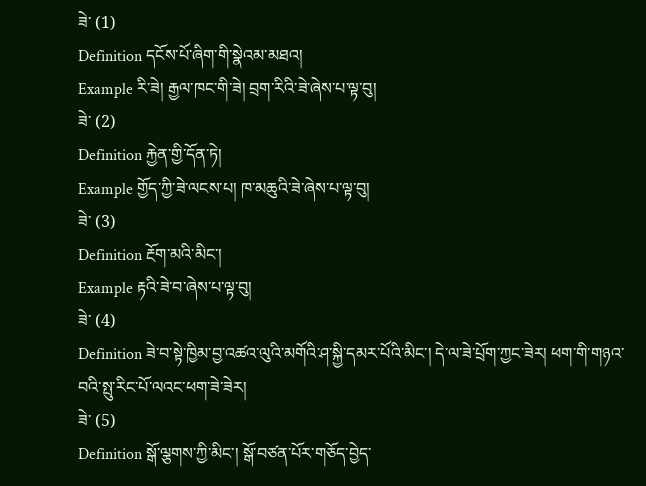ཟེ་ (1)
Definition དངོས་པོ་ཞིག་གི་སྣེའམ་མཐའ།
Example རི་ཟེ། རྒྱལ་ཁང་གི་ཟེ། བྲག་རིའི་ཟེ་ཞེས་པ་ལྟ་བུ།
ཟེ་ (2)
Definition རྐྱེན་གྱི་དོན་ཏེ།
Example གྱོད་ཀྱི་ཟེ་ལངས་པ། ཁ་མཆུའི་ཟེ་ཞེས་པ་ལྟ་བུ།
ཟེ་ (3)
Definition རྔོག་མའི་མིང་།
Example རྟའི་ཟེ་བ་ཞེས་པ་ལྟ་བུ།
ཟེ་ (4)
Definition ཟེ་བ་སྟེ་ཁྱིམ་བྱ་འཚའ་ལུའི་མགོའི་ཤ་སྐྱི་དམར་པོའི་མིང་། དེ་ལ་ཟེ་པྲོག་ཀྱང་ཟེར། ཕག་གི་གཉའ་བའི་སྤུ་རིང་པོ་ལའང་ཕག་ཟེ་ཟེར།
ཟེ་ (5)
Definition སྒོ་ལྕགས་ཀྱི་མིང་། སྒོ་བཙན་པོར་གཅོད་བྱེད་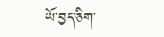ཡོ་བྱད་ཅིག་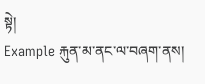སྟེ།
Example རྐུན་མ་ནང་ལ་བཞག་ནས།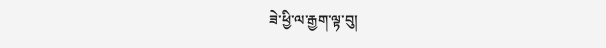ཟེ་ཕྱི་ལ་རྒྱག་ལྟ་བུ།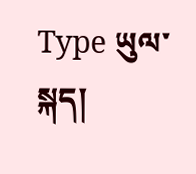Type ཡུལ་སྐད།